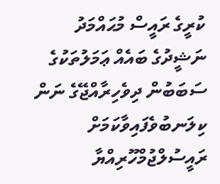ކުރީގެ ރައީސް މުޙައްމަދު ނަޝީދުގެ ބައެއް ޢަމަލުތަކުގެ ސަބަބުން ދިވެހިރާއްޖޭގެ ނަން ކިލަނބުވެފައިވާކަމަށް ރައީސުލްޖުމްހޫރިއްޔާ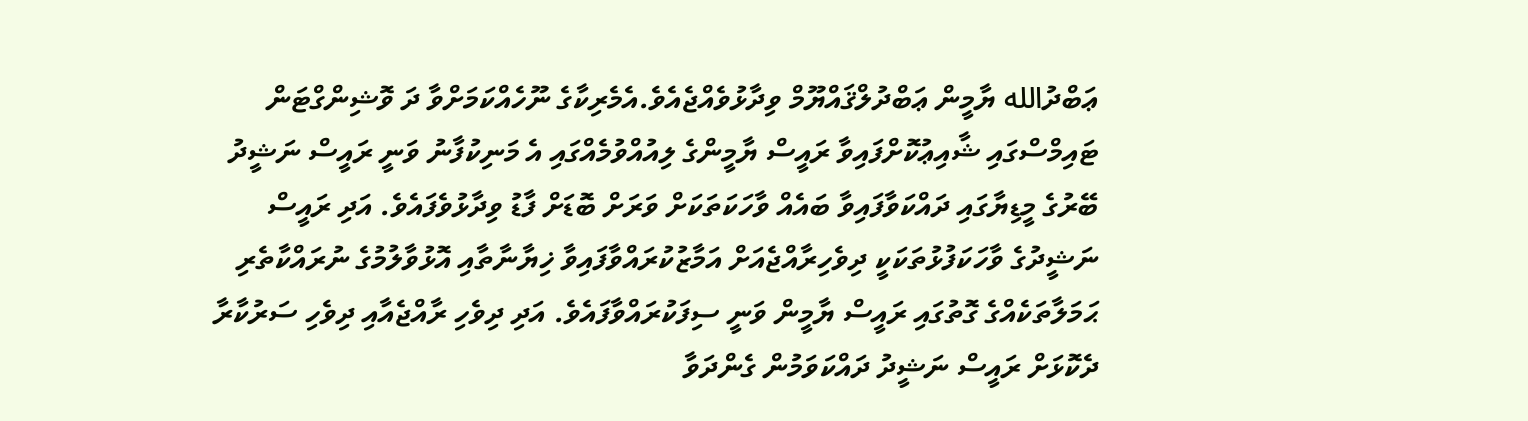ޢަބްދުالله ޔާމީން ޢަބްދުލްޤައްޔޫމް ވިދާޅުވެއްޖެއެވެ.އެމެރިކާގެ ނޫހެއްކަމަށްވާ ދަ ވޮޝިންގްޓަން ޓައިމްސްގައި ޝާއިޢުކޮށްފައިވާ ރައީސް ޔާމީންގެ ލިއުއްވުމެއްގައި އެ މަނިކުފާނު ވަނީ ރައީސް ނަޝީދު ބޭރުގެ މީޑިޔާގައި ދައްކަވާފައިވާ ބައެއް ވާހަކަތަކަށް ވަރަށް ބޮޑަށް ފާޑު ވިދާޅުވެފައެވެ. އަދި ރައީސް ނަޝީދުގެ ވާހަކަފުޅުތަކަކީ ދިވެހިރާއްޖެއަށް އަމާޒުކުރައްވާފައިވާ ޚިޔާނާތާއި އޮޅުވާލުމުގެ ނުރައްކާތެރި ޙަމަލާތަކެއްގެ ގޮތުގައި ރައީސް ޔާމީން ވަނީ ސިފަކުރައްވާފައެވެ. އަދި ދިވެހި ރާއްޖެއާއި ދިވެހި ސަރުކާރާ ދެކޮޅަށް ރައީސް ނަޝީދު ދައްކަވަމުން ގެންދަވާ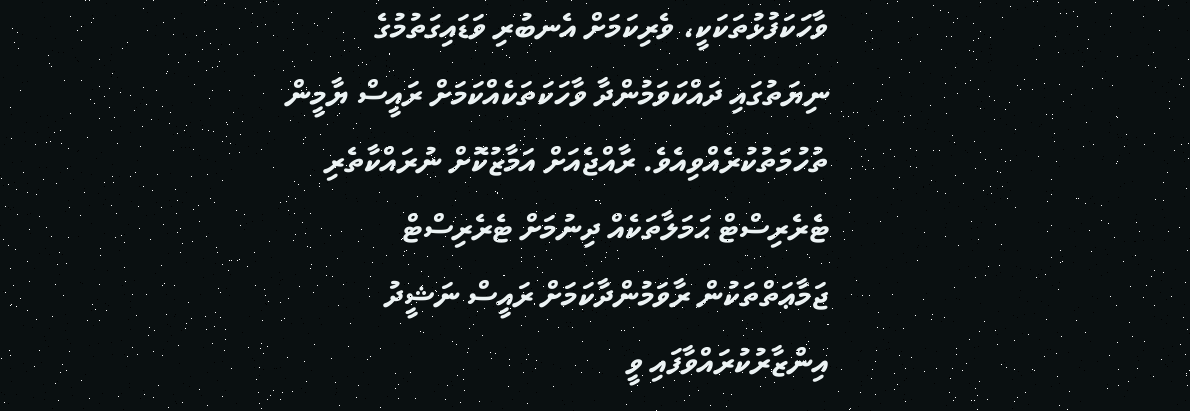ވާހަކަފުޅުތަކަކީ، ވެރިކަމަށް އެނބުރި ވަޑައިގަތުމުގެ ނިޔަތުގައި ދައްކަވަމުންދާ ވާހަކަތަކެއްކަމަށް ރައީސް ޔާމީން ތުހުމަތުކުރެއްވިއެވެ. ރާއްޖެއަށް އަމާޒުކޮށް ނުރައްކާތެރި ޓެރެރިސްޓް ޙަމަލާތަކެއް ދިނުމަށް ޓެރެރިސްޓް ޖަމާޢަތްތަކުން ރާވަމުންދާކަމަށް ރައީސް ނަޝީދު އިންޒާރުކުރައްވާފައި ވީ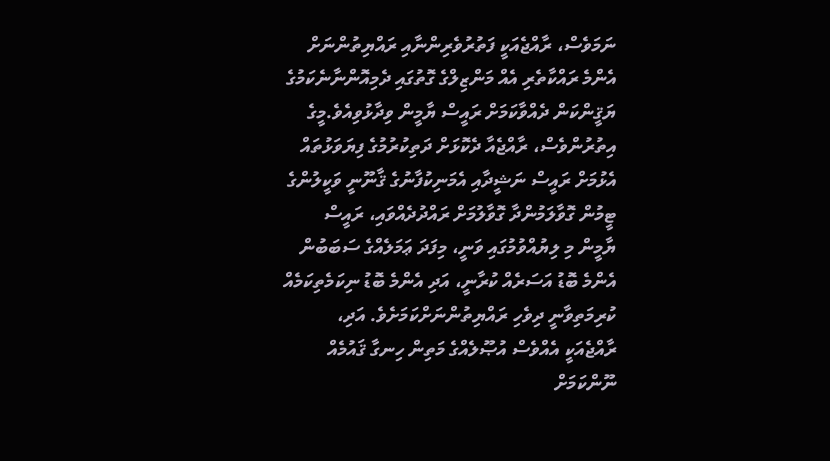ނަމަވެސް، ރާއްޖެއަކީ ފަތުރުވެރިންނާއި ރައްޔިތުންނަށް އެންމެ ރައްކާތެރި އެއް މަންޒިލްގެ ގޮތުގައި ދެމިއޮންނާނެކަމުގެ ޔަޤީންކަން ދެއްވާކަމަށް ރައީސް ޔާމީން ވިދާޅުވިއެވެ.މީގެ އިތުރުންވެސް، ރާއްޖެއާ ދެކޮޅަށް ދަތިކުރުމުގެ ފިޔަވަޅުތައް އެޅުމަށް ރައީސް ނަޝީދާއި އެމަނިކުފާނުގެ ޤާނޫނީ ވަކީލުންގެ ޓީމުން ގޮވާލަމުންދާ ގޮވާލުމަށް ރައްދުދެއްވައި، ރައީސް ޔާމީން މި ލިޔުއްވުމުގައި ވަނީ، މިފަދަ ޢަމަލެއްގެ ސަބަބުން އެންމެ ބޮޑު އަސަރެއް ކުރާނީ، އަދި އެންމެ ބޮޑު ނިކަމެތިކަމެއް ކުރިމަތިވާނީ ދިވެހި ރައްޔިތުންނަށްކަމަށެވެ. އަދި، ރާއްޖެއަކީ އެއްވެސް އުޞޫލެއްގެ މަތިން ހިނގާ ޤައުމެއް ނޫންކަމަށް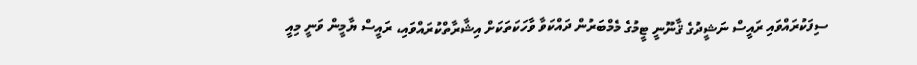ސިފަކުރައްވައި ރައީސް ނަޝީދުގެ ޤާނޫނީ ޓީމުގެ މެމްބަރުން ދައްކަވާ ވާހަކަތަކަށް އިޝާރާތްކުރައްވައި، ރައީސް ޔާމީން ވަނީ މިއީ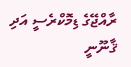ރާއްޖޭގެ ޑިމޮކްރެސީ އަދި ޤާނޫނީ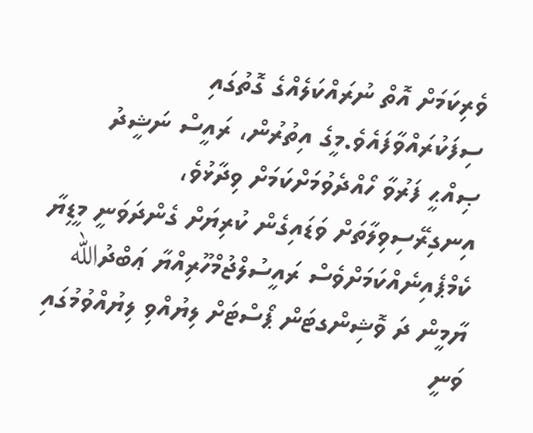ވެރިކަމަށް އޮތް ނުރައްކަލެއްގެ ގޮތުގައި ސިފަކުރައްވާފައެވެ.މީގެ އިތުރުން، ރައީސް ނަޝީދު ޞިއްޙީ ފަރުވާ ހޯއްދެވުމަށްކަމަށް ވިދާޅުވެ، އިނގިރޭސިވިލާތަށް ވަޑައިގެން ކުރިޔަށް ގެންދަވަނީ މީޑިޔާ ކެމްޕެއިނެއްކަމަށްވެސް ރައީސުލްޖުމްހޫރިއްޔާ ޢަބްދުالله ޔާމީން ދަ ވޮޝިންގޓަން ޕޯސްޓަށް ލިޔުއްވި ލިޔުއްވުމުގައި ވަނީ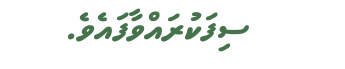ސިފަކުރައްވާފައެވެ.